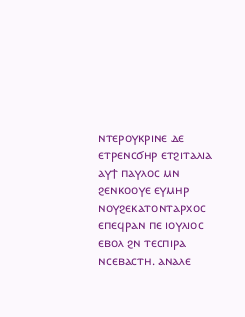ⲛⲧⲉⲣⲟⲩⲕⲣⲓⲛⲉ ⲇⲉ ⲉⲧⲣⲉⲛⲥϭⲏⲣ ⲉⲧϩⲓⲧⲁⲗⲓⲁ ⲁⲩϯ ⲡⲁⲩⲗⲟⲥ ⲙⲛ ϩⲉⲛⲕⲟⲟⲩⲉ ⲉⲩⲙⲏⲣ ⲛⲟⲩϩⲉⲕⲁⲧⲟⲛⲧⲁⲣⲭⲟⲥ ⲉⲡⲉϥⲣⲁⲛ ⲡⲉ ⲓⲟⲩⲗⲓⲟⲥ ⲉⲃⲟⲗ ϩⲛ ⲧⲉⲥⲡⲓⲣⲁ ⲛⲥⲉⲃⲁⲥⲧⲏ. ⲁⲛⲁⲗⲉ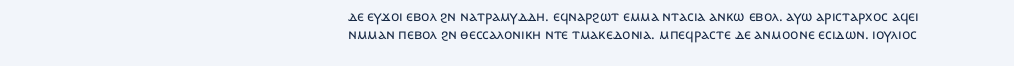ⲇⲉ ⲉⲩϫⲟⲓ ⲉⲃⲟⲗ ϩⲛ ⲛⲁⲧⲣⲁⲙⲩⲇⲇⲏ. ⲉϥⲛⲁⲣϩⲱⲧ ⲉⲙⲙⲁ ⲛⲧⲁⲥⲓⲁ ⲁⲛⲕⲱ ⲉⲃⲟⲗ. ⲁⲩⲱ ⲁⲣⲓⲥⲧⲁⲣⲭⲟⲥ ⲁϥⲉⲓ ⲛⲙⲙⲁⲛ ⲡⲉⲃⲟⲗ ϩⲛ ⲑⲉⲥⲥⲁⲗⲟⲛⲓⲕⲏ ⲛⲧⲉ ⲧⲙⲁⲕⲉⲇⲟⲛⲓⲁ. ⲙⲡⲉϥⲣⲁⲥⲧⲉ ⲇⲉ ⲁⲛⲙⲟⲟⲛⲉ ⲉⲥⲓⲇⲱⲛ. ⲓⲟⲩⲗⲓⲟⲥ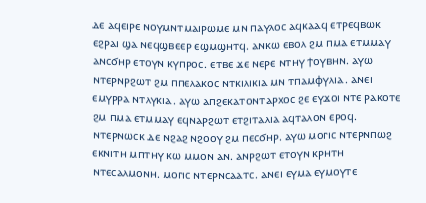ⲇⲉ ⲁϥⲉⲓⲣⲉ ⲛⲟⲩⲙⲛⲧⲙⲁⲓⲣⲱⲙⲉ ⲙⲛ ⲡⲁⲩⲗⲟⲥ ⲁϥⲕⲁⲁϥ ⲉⲧⲣⲉϥⲃⲱⲕ ⲉϩⲣⲁⲓ ϣⲁ ⲛⲉϥϣⲃⲉⲉⲣ ⲉϣⲙϣⲏⲧϥ. ⲁⲛⲕⲱ ⲉⲃⲟⲗ ϩⲙ ⲡⲙⲁ ⲉⲧⲙⲙⲁⲩ ⲁⲛⲥϭⲏⲣ ⲉⲧⲟⲩⲛ ⲕⲩⲡⲣⲟⲥ. ⲉⲧⲃⲉ ϫⲉ ⲛⲉⲣⲉ ⲛⲧⲏⲩ ϯⲟⲩⲃⲏⲛ. ⲁⲩⲱ ⲛⲧⲉⲣⲛⲣϩⲱⲧ ϩⲙ ⲡⲡⲉⲗⲁⲕⲟⲥ ⲛⲧⲕⲓⲗⲓⲕⲓⲁ ⲙⲛ ⲧⲡⲁⲙⲫⲩⲗⲓⲁ. ⲁⲛⲉⲓ ⲉⲙⲩⲣⲣⲁ ⲛⲧⲗⲩⲕⲓⲁ. ⲁⲩⲱ ⲁⲡϩⲉⲕⲁⲧⲟⲛⲧⲁⲣⲭⲟⲥ ϩⲉ ⲉⲩϫⲟⲓ ⲛⲧⲉ ⲣⲁⲕⲟⲧⲉ ϩⲙ ⲡⲙⲁ ⲉⲧⲙⲙⲁⲩ ⲉϥⲛⲁⲣϩⲱⲧ ⲉⲧϩⲓⲧⲁⲗⲓⲁ ⲁϥⲧⲁⲗⲟⲛ ⲉⲣⲟϥ. ⲛⲧⲉⲣⲛⲱⲥⲕ ⲇⲉ ⲛϩⲁϩ ⲛϩⲟⲟⲩ ϩⲙ ⲡⲉⲥϭⲏⲣ. ⲁⲩⲱ ⲙⲟⲅⲓⲥ ⲛⲧⲉⲣⲛⲡⲱϩ ⲉⲕⲛⲓⲧⲏ ⲙⲡⲧⲏⲩ ⲕⲱ ⲙⲙⲟⲛ ⲁⲛ. ⲁⲛⲣϩⲱⲧ ⲉⲧⲟⲩⲛ ⲕⲣⲏⲧⲏ ⲛⲧⲉⲥⲁⲗⲙⲟⲛⲏ. ⲙⲟⲅⲓⲥ ⲛⲧⲉⲣⲛⲥⲁⲁⲧⲥ. ⲁⲛⲉⲓ ⲉⲩⲙⲁ ⲉⲩⲙⲟⲩⲧⲉ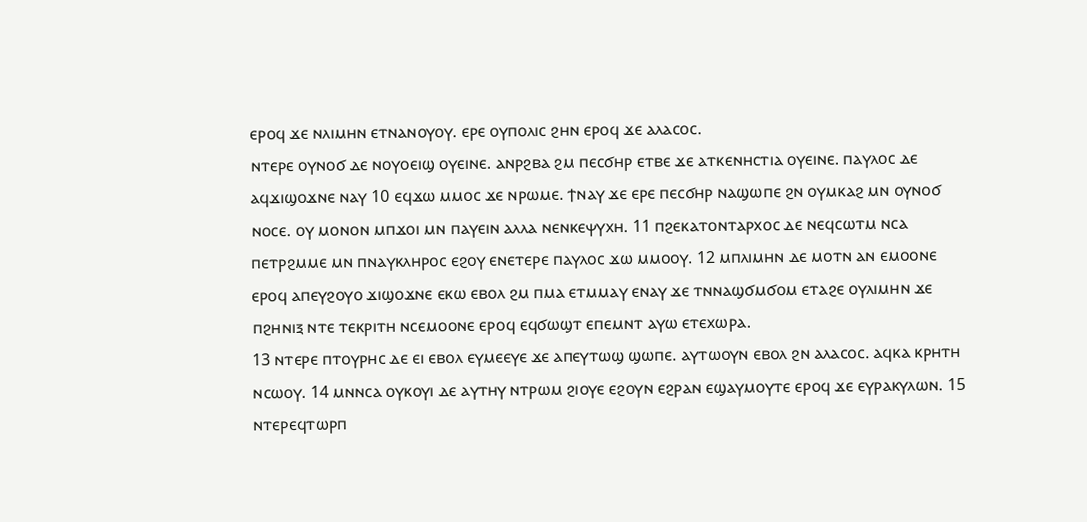ⲉⲣⲟϥ ϫⲉ ⲛⲗⲓⲙⲏⲛ ⲉⲧⲛⲁⲛⲟⲩⲟⲩ. ⲉⲣⲉ ⲟⲩⲡⲟⲗⲓⲥ ϩⲏⲛ ⲉⲣⲟϥ ϫⲉ ⲁⲗⲁⲥⲟⲥ.
ⲛⲧⲉⲣⲉ ⲟⲩⲛⲟϭ ⲇⲉ ⲛⲟⲩⲟⲉⲓϣ ⲟⲩⲉⲓⲛⲉ. ⲁⲛⲣϩⲃⲁ ϩⲙ ⲡⲉⲥϭⲏⲣ ⲉⲧⲃⲉ ϫⲉ ⲁⲧⲕⲉⲛⲏⲥⲧⲓⲁ ⲟⲩⲉⲓⲛⲉ. ⲡⲁⲩⲗⲟⲥ ⲇⲉ ⲁϥϫⲓϣⲟϫⲛⲉ ⲛⲁⲩ 10 ⲉϥϫⲱ ⲙⲙⲟⲥ ϫⲉ ⲛⲣⲱⲙⲉ. ϯⲛⲁⲩ ϫⲉ ⲉⲣⲉ ⲡⲉⲥϭⲏⲣ ⲛⲁϣⲱⲡⲉ ϩⲛ ⲟⲩⲙⲕⲁϩ ⲙⲛ ⲟⲩⲛⲟϭ ⲛⲟⲥⲉ. ⲟⲩ ⲙⲟⲛⲟⲛ ⲙⲡϫⲟⲓ ⲙⲛ ⲡⲁⲩⲉⲓⲛ ⲁⲗⲗⲁ ⲛⲉⲛⲕⲉⲯⲩⲭⲏ. 11 ⲡϩⲉⲕⲁⲧⲟⲛⲧⲁⲣⲭⲟⲥ ⲇⲉ ⲛⲉϥⲥⲱⲧⲙ ⲛⲥⲁ ⲡⲉⲧⲣϩⲙⲙⲉ ⲙⲛ ⲡⲛⲁⲩⲕⲗⲏⲣⲟⲥ ⲉϩⲟⲩ ⲉⲛⲉⲧⲉⲣⲉ ⲡⲁⲩⲗⲟⲥ ϫⲱ ⲙⲙⲟⲟⲩ. 12 ⲙⲡⲗⲓⲙⲏⲛ ⲇⲉ ⲙⲟⲧⲛ ⲁⲛ ⲉⲙⲟⲟⲛⲉ ⲉⲣⲟϥ ⲁⲡⲉⲩϩⲟⲩⲟ ϫⲓϣⲟϫⲛⲉ ⲉⲕⲱ ⲉⲃⲟⲗ ϩⲙ ⲡⲙⲁ ⲉⲧⲙⲙⲁⲩ ⲉⲛⲁⲩ ϫⲉ ⲧⲛⲛⲁϣϭⲙϭⲟⲙ ⲉⲧⲁϩⲉ ⲟⲩⲗⲓⲙⲏⲛ ϫⲉ ⲡϩⲏⲛⲓⲝ ⲛⲧⲉ ⲧⲉⲕⲣⲓⲧⲏ ⲛⲥⲉⲙⲟⲟⲛⲉ ⲉⲣⲟϥ ⲉϥϭⲱϣⲧ ⲉⲡⲉⲙⲛⲧ ⲁⲩⲱ ⲉⲧⲉⲭⲱⲣⲁ.
13 ⲛⲧⲉⲣⲉ ⲡⲧⲟⲩⲣⲏⲥ ⲇⲉ ⲉⲓ ⲉⲃⲟⲗ ⲉⲩⲙⲉⲉⲩⲉ ϫⲉ ⲁⲡⲉⲩⲧⲱϣ ϣⲱⲡⲉ. ⲁⲩⲧⲱⲟⲩⲛ ⲉⲃⲟⲗ ϩⲛ ⲁⲗⲁⲥⲟⲥ. ⲁϥⲕⲁ ⲕⲣⲏⲧⲏ ⲛⲥⲱⲟⲩ. 14 ⲙⲛⲛⲥⲁ ⲟⲩⲕⲟⲩⲓ ⲇⲉ ⲁⲩⲧⲏⲩ ⲛⲧⲣⲱⲙ ϩⲓⲟⲩⲉ ⲉϩⲟⲩⲛ ⲉϩⲣⲁⲛ ⲉϣⲁⲩⲙⲟⲩⲧⲉ ⲉⲣⲟϥ ϫⲉ ⲉⲩⲣⲁⲕⲩⲗⲱⲛ. 15 ⲛⲧⲉⲣⲉϥⲧⲱⲣⲡ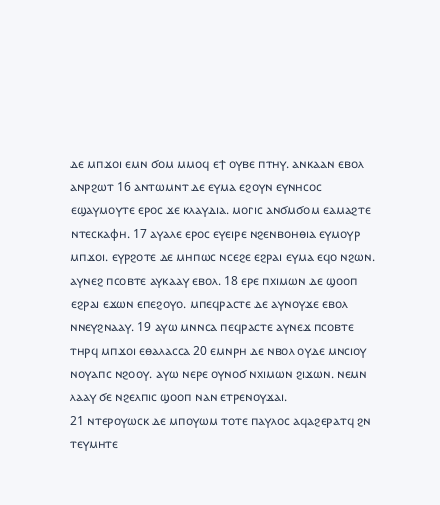ⲇⲉ ⲙⲡϫⲟⲓ ⲉⲙⲛ ϭⲟⲙ ⲙⲙⲟϥ ⲉϯ ⲟⲩⲃⲉ ⲡⲧⲏⲩ. ⲁⲛⲕⲁⲁⲛ ⲉⲃⲟⲗ ⲁⲛⲣϩⲱⲧ 16 ⲁⲛⲧⲱⲙⲛⲧ ⲇⲉ ⲉⲩⲙⲁ ⲉϩⲟⲩⲛ ⲉⲩⲛⲏⲥⲟⲥ ⲉϣⲁⲩⲙⲟⲩⲧⲉ ⲉⲣⲟⲥ ϫⲉ ⲕⲗⲁⲩⲇⲓⲁ. ⲙⲟⲅⲓⲥ ⲁⲛϭⲙϭⲟⲙ ⲉⲁⲙⲁϩⲧⲉ ⲛⲧⲉⲥⲕⲁⲫⲏ. 17 ⲁⲩⲁⲗⲉ ⲉⲣⲟⲥ ⲉⲩⲉⲓⲣⲉ ⲛϩⲉⲛⲃⲟⲏⲑⲓⲁ ⲉⲩⲙⲟⲩⲣ ⲙⲡϫⲟⲓ. ⲉⲩⲣϩⲟⲧⲉ ⲇⲉ ⲙⲏⲡⲱⲥ ⲛⲥⲉϩⲉ ⲉϩⲣⲁⲓ ⲉⲩⲙⲁ ⲉϥⲟ ⲛϩⲱⲛ. ⲁⲩⲛⲉϩ ⲡⲥⲟⲃⲧⲉ ⲁⲩⲕⲁⲁⲩ ⲉⲃⲟⲗ. 18 ⲉⲣⲉ ⲡⲭⲓⲙⲱⲛ ⲇⲉ ϣⲟⲟⲡ ⲉϩⲣⲁⲓ ⲉϫⲱⲛ ⲉⲡⲉϩⲟⲩⲟ. ⲙⲡⲉϥⲣⲁⲥⲧⲉ ⲇⲉ ⲁⲩⲛⲟⲩϫⲉ ⲉⲃⲟⲗ ⲛⲛⲉⲩϩⲛⲁⲁⲩ. 19 ⲁⲩⲱ ⲙⲛⲛⲥⲁ ⲡⲉϥⲣⲁⲥⲧⲉ ⲁⲩⲛⲉϫ ⲡⲥⲟⲃⲧⲉ ⲧⲏⲣϥ ⲙⲡϫⲟⲓ ⲉⲑⲁⲗⲁⲥⲥⲁ 20 ⲉⲙⲛⲣⲏ ⲇⲉ ⲛⲃⲟⲗ ⲟⲩⲇⲉ ⲙⲛⲥⲓⲟⲩ ⲛⲟⲩⲁⲡⲥ ⲛϩⲟⲟⲩ. ⲁⲩⲱ ⲛⲉⲣⲉ ⲟⲩⲛⲟϭ ⲛⲭⲓⲙⲱⲛ ϩⲓϫⲱⲛ. ⲛⲉⲙⲛ ⲗⲁⲁⲩ ϭⲉ ⲛϩⲉⲗⲡⲓⲥ ϣⲟⲟⲡ ⲛⲁⲛ ⲉⲧⲣⲉⲛⲟⲩϫⲁⲓ.
21 ⲛⲧⲉⲣⲟⲩⲱⲥⲕ ⲇⲉ ⲙⲡⲟⲩⲱⲙ ⲧⲟⲧⲉ ⲡⲁⲩⲗⲟⲥ ⲁϥⲁϩⲉⲣⲁⲧϥ ϩⲛ ⲧⲉⲩⲙⲏⲧⲉ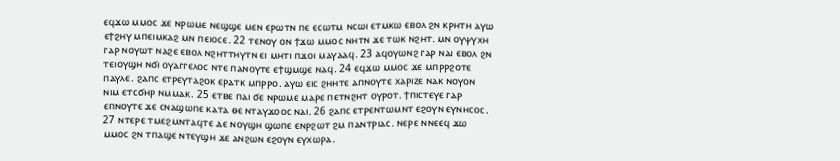ⲉϥϫⲱ ⲙⲙⲟⲥ ϫⲉ ⲛⲣⲱⲙⲉ ⲛⲉϣϣⲉ ⲙⲉⲛ ⲉⲣⲱⲧⲛ ⲡⲉ ⲉⲥⲱⲧⲙ ⲛⲥⲱⲓ ⲉⲧⲙⲕⲱ ⲉⲃⲟⲗ ϩⲛ ⲕⲣⲏⲧⲏ ⲁⲩⲱ ⲉϯϩⲏⲩ ⲙⲡⲉⲓⲙⲕⲁϩ ⲙⲛ ⲡⲉⲓⲟⲥⲉ. 22 ⲧⲉⲛⲟⲩ ⲟⲛ ϯϫⲱ ⲙⲙⲟⲥ ⲛⲏⲧⲛ ϫⲉ ⲧⲱⲕ ⲛϩⲏⲧ. ⲙⲛ ⲟⲩⲯⲩⲭⲏ ⲅⲁⲣ ⲛⲟⲩⲱⲧ ⲛⲁϩⲉ ⲉⲃⲟⲗ ⲛϩⲏⲧⲧⲏⲩⲧⲛ ⲉⲓ ⲙⲏⲧⲓ ⲡϫⲟⲓ ⲙⲁⲩⲁⲁϥ. 23 ⲁϥⲟⲩⲱⲛϩ ⲅⲁⲣ ⲛⲁⲓ ⲉⲃⲟⲗ ϩⲛ ⲧⲉⲓⲟⲩϣⲏ ⲛϭⲓ ⲟⲩⲁⲅⲅⲉⲗⲟⲥ ⲛⲧⲉ ⲡⲁⲛⲟⲩⲧⲉ ⲉϯϣⲙϣⲉ ⲛⲁϥ. 24 ⲉϥϫⲱ ⲙⲙⲟⲥ ϫⲉ ⲙⲡⲣⲣϩⲟⲧⲉ ⲡⲁⲩⲗⲉ. ϩⲁⲡⲥ ⲉⲧⲣⲉⲩⲧⲁϩⲟⲕ ⲉⲣⲁⲧⲕ ⲙⲡⲣⲣⲟ. ⲁⲩⲱ ⲉⲓⲥ ϩⲏⲏⲧⲉ ⲁⲡⲛⲟⲩⲧⲉ ⲭⲁⲣⲓⲍⲉ ⲛⲁⲕ ⲛⲟⲩⲟⲛ ⲛⲓⲙ ⲉⲧⲥϭⲏⲣ ⲛⲙⲙⲁⲕ. 25 ⲉⲧⲃⲉ ⲡⲁⲓ ϭⲉ ⲛⲣⲱⲙⲉ ⲙⲁⲣⲉ ⲡⲉⲧⲛϩⲏⲧ ⲟⲩⲣⲟⲧ. ϯⲡⲓⲥⲧⲉⲩⲉ ⲅⲁⲣ ⲉⲡⲛⲟⲩⲧⲉ ϫⲉ ⲥⲛⲁϣⲱⲡⲉ ⲕⲁⲧⲁ ⲑⲉ ⲛⲧⲁⲩϫⲟⲟⲥ ⲛⲁⲓ. 26 ϩⲁⲡⲥ ⲉⲧⲣⲉⲛⲧⲱⲙⲛⲧ ⲉϩⲟⲩⲛ ⲉⲩⲛⲏⲥⲟⲥ.
27 ⲛⲧⲉⲣⲉ ⲧⲙⲉϩⲙⲛⲧⲁϥⲧⲉ ⲇⲉ ⲛⲟⲩϣⲏ ϣⲱⲡⲉ ⲉⲛⲣϩⲱⲧ ϩⲙ ⲡⲁⲛⲧⲣⲓⲁⲥ. ⲛⲉⲣⲉ ⲛⲛⲉⲉϥ ϫⲱ ⲙⲙⲟⲥ ϩⲛ ⲧⲡⲁϣⲉ ⲛⲧⲉⲩϣⲏ ϫⲉ ⲁⲛϩⲱⲛ ⲉϩⲟⲩⲛ ⲉⲩⲭⲱⲣⲁ.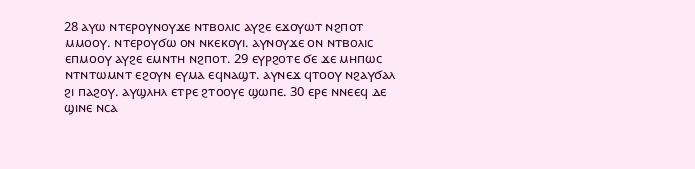28 ⲁⲩⲱ ⲛⲧⲉⲣⲟⲩⲛⲟⲩϫⲉ ⲛⲧⲃⲟⲗⲓⲥ ⲁⲩϩⲉ ⲉϫⲟⲩⲱⲧ ⲛϩⲡⲟⲧ ⲙⲙⲟⲟⲩ. ⲛⲧⲉⲣⲟⲩϭⲱ ⲟⲛ ⲛⲕⲉⲕⲟⲩⲓ. ⲁⲩⲛⲟⲩϫⲉ ⲟⲛ ⲛⲧⲃⲟⲗⲓⲥ ⲉⲡⲙⲟⲟⲩ ⲁⲩϩⲉ ⲉⲙⲛⲧⲏ ⲛϩⲡⲟⲧ. 29 ⲉⲩⲣϩⲟⲧⲉ ϭⲉ ϫⲉ ⲙⲏⲡⲱⲥ ⲛⲧⲛⲧⲱⲙⲛⲧ ⲉϩⲟⲩⲛ ⲉⲩⲙⲁ ⲉϥⲛⲁϣⲧ. ⲁⲩⲛⲉϫ ϥⲧⲟⲟⲩ ⲛϩⲁⲩϭⲁⲗ ϩⲓ ⲡⲁϩⲟⲩ. ⲁⲩϣⲗⲏⲗ ⲉⲧⲣⲉ ϩⲧⲟⲟⲩⲉ ϣⲱⲡⲉ. 30 ⲉⲣⲉ ⲛⲛⲉⲉϥ ⲇⲉ ϣⲓⲛⲉ ⲛⲥⲁ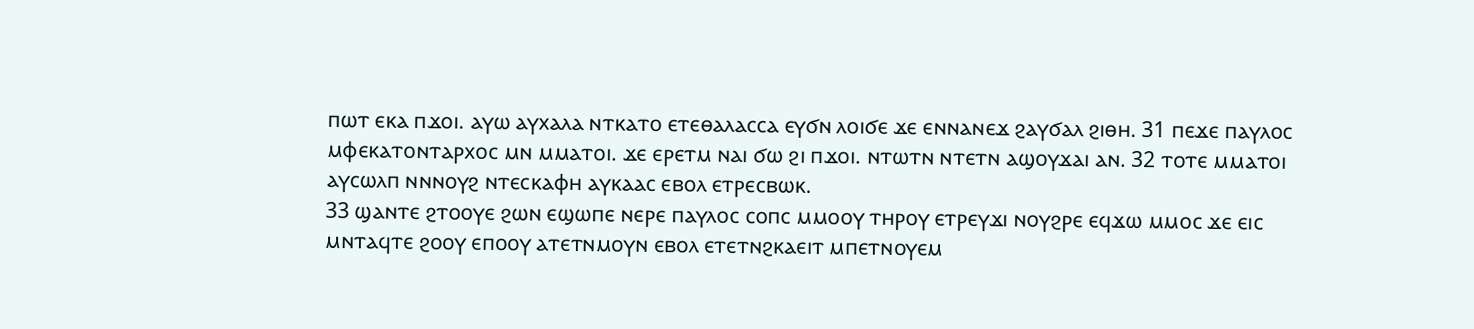ⲡⲱⲧ ⲉⲕⲁ ⲡϫⲟⲓ. ⲁⲩⲱ ⲁⲩⲭⲁⲗⲁ ⲛⲧⲕⲁⲧⲟ ⲉⲧⲉⲑⲁⲗⲁⲥⲥⲁ ⲉⲩϭⲛ ⲗⲟⲓϭⲉ ϫⲉ ⲉⲛⲛⲁⲛⲉϫ ϩⲁⲩϭⲁⲗ ϩⲓⲑⲏ. 31 ⲡⲉϫⲉ ⲡⲁⲩⲗⲟⲥ ⲙⲫⲉⲕⲁⲧⲟⲛⲧⲁⲣⲭⲟⲥ ⲙⲛ ⲙⲙⲁⲧⲟⲓ. ϫⲉ ⲉⲣⲉⲧⲙ ⲛⲁⲓ ϭⲱ ϩⲓ ⲡϫⲟⲓ. ⲛⲧⲱⲧⲛ ⲛⲧⲉⲧⲛ ⲁϣⲟⲩϫⲁⲓ ⲁⲛ. 32 ⲧⲟⲧⲉ ⲙⲙⲁⲧⲟⲓ ⲁⲩⲥⲱⲗⲡ ⲛⲛⲛⲟⲩϩ ⲛⲧⲉⲥⲕⲁⲫⲏ ⲁⲩⲕⲁⲁⲥ ⲉⲃⲟⲗ ⲉⲧⲣⲉⲥⲃⲱⲕ.
33 ϣⲁⲛⲧⲉ ϩⲧⲟⲟⲩⲉ ϩⲱⲛ ⲉϣⲱⲡⲉ ⲛⲉⲣⲉ ⲡⲁⲩⲗⲟⲥ ⲥⲟⲡⲥ ⲙⲙⲟⲟⲩ ⲧⲏⲣⲟⲩ ⲉⲧⲣⲉⲩϫⲓ ⲛⲟⲩϩⲣⲉ ⲉϥϫⲱ ⲙⲙⲟⲥ ϫⲉ ⲉⲓⲥ ⲙⲛⲧⲁϥⲧⲉ ϩⲟⲟⲩ ⲉⲡⲟⲟⲩ ⲁⲧⲉⲧⲛⲙⲟⲩⲛ ⲉⲃⲟⲗ ⲉⲧⲉⲧⲛϩⲕⲁⲉⲓⲧ ⲙⲡⲉⲧⲛⲟⲩⲉⲙ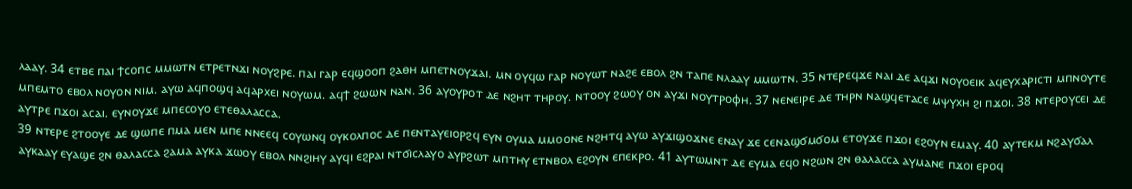ⲗⲁⲁⲩ. 34 ⲉⲧⲃⲉ ⲡⲁⲓ ϯⲥⲟⲡⲥ ⲙⲙⲱⲧⲛ ⲉⲧⲣⲉⲧⲛϫⲓ ⲛⲟⲩϩⲣⲉ. ⲡⲁⲓ ⲅⲁⲣ ⲉϥϣⲟⲟⲡ ϩⲁⲑⲏ ⲙⲡⲉⲧⲛⲟⲩϫⲁⲓ. ⲙⲛ ⲟⲩϥⲱ ⲅⲁⲣ ⲛⲟⲩⲱⲧ ⲛⲁϩⲉ ⲉⲃⲟⲗ ϩⲛ ⲧⲁⲡⲉ ⲛⲗⲁⲁⲩ ⲙⲙⲱⲧⲛ. 35 ⲛⲧⲉⲣⲉϥϫⲉ ⲛⲁⲓ ⲇⲉ ⲁϥϫⲓ ⲛⲟⲩⲟⲉⲓⲕ ⲁϥⲉⲩⲭⲁⲣⲓⲥⲧⲓ ⲙⲡⲛⲟⲩⲧⲉ ⲙⲡⲉⲙⲧⲟ ⲉⲃⲟⲗ ⲛⲟⲩⲟⲛ ⲛⲓⲙ. ⲁⲩⲱ ⲁϥⲡⲟϣϥ ⲁϥⲁⲣⲭⲉⲓ ⲛⲟⲩⲱⲙ. ⲁϥϯ ϩⲱⲱⲛ ⲛⲁⲛ. 36 ⲁⲩⲟⲩⲣⲟⲧ ⲇⲉ ⲛϩⲏⲧ ⲧⲏⲣⲟⲩ. ⲛⲧⲟⲟⲩ ϩⲱⲟⲩ ⲟⲛ ⲁⲩϫⲓ ⲛⲟⲩⲧⲣⲟⲫⲏ. 37 ⲛⲉⲛⲉⲓⲣⲉ ⲇⲉ ⲧⲏⲣⲛ ⲛⲁϣϥⲉⲧⲁⲥⲉ ⲙⲯⲩⲭⲏ ϩⲓ ⲡϫⲟⲓ. 38 ⲛⲧⲉⲣⲟⲩⲥⲉⲓ ⲇⲉ ⲁⲩⲧⲣⲉ ⲡϫⲟⲓ ⲁⲥⲁⲓ. ⲉⲩⲛⲟⲩϫⲉ ⲙⲡⲉⲥⲟⲩⲟ ⲉⲧⲉⲑⲁⲗⲁⲥⲥⲁ.
39 ⲛⲧⲉⲣⲉ ϩⲧⲟⲟⲩⲉ ⲇⲉ ϣⲱⲡⲉ ⲡⲙⲁ ⲙⲉⲛ ⲙⲡⲉ ⲛⲛⲉⲉϥ ⲥⲟⲩⲱⲛϥ ⲟⲩⲕⲟⲗⲡⲟⲥ ⲇⲉ ⲡⲉⲛⲧⲁⲩⲉⲓⲟⲣϩϥ ⲉⲩⲛ ⲟⲩⲙⲁ ⲙⲙⲟⲟⲛⲉ ⲛϩⲏⲧϥ ⲁⲩⲱ ⲁⲩϫⲓϣⲟϫⲛⲉ ⲉⲛⲁⲩ ϫⲉ ⲥⲉⲛⲁϣϭⲙϭⲟⲙ ⲉⲧⲟⲩϫⲉ ⲡϫⲟⲓ ⲉϩⲟⲩⲛ ⲉⲙⲁⲩ. 40 ⲁⲩⲧⲉⲕⲙ ⲛϩⲁⲩϭⲁⲗ ⲁⲩⲕⲁⲁⲩ ⲉⲩⲁϣⲉ ϩⲛ ⲑⲁⲗⲁⲥⲥⲁ ϩⲁⲙⲁ ⲁⲩⲕⲁ ϫⲱⲟⲩ ⲉⲃⲟⲗ ⲛⲛϩⲓⲏⲩ ⲁⲩϥⲓ ⲉϩⲣⲁⲓ ⲛⲧϭⲓⲥⲗⲁⲩⲟ ⲁⲩⲣϩⲱⲧ ⲙⲡⲧⲏⲩ ⲉⲧⲛⲃⲟⲗ ⲉϩⲟⲩⲛ ⲉⲡⲉⲕⲣⲟ. 41 ⲁⲩⲧⲱⲙⲛⲧ ⲇⲉ ⲉⲩⲙⲁ ⲉϥⲟ ⲛϩⲱⲛ ϩⲛ ⲑⲁⲗⲁⲥⲥⲁ ⲁⲩⲙⲁⲛⲉ ⲡϫⲟⲓ ⲉⲣⲟϥ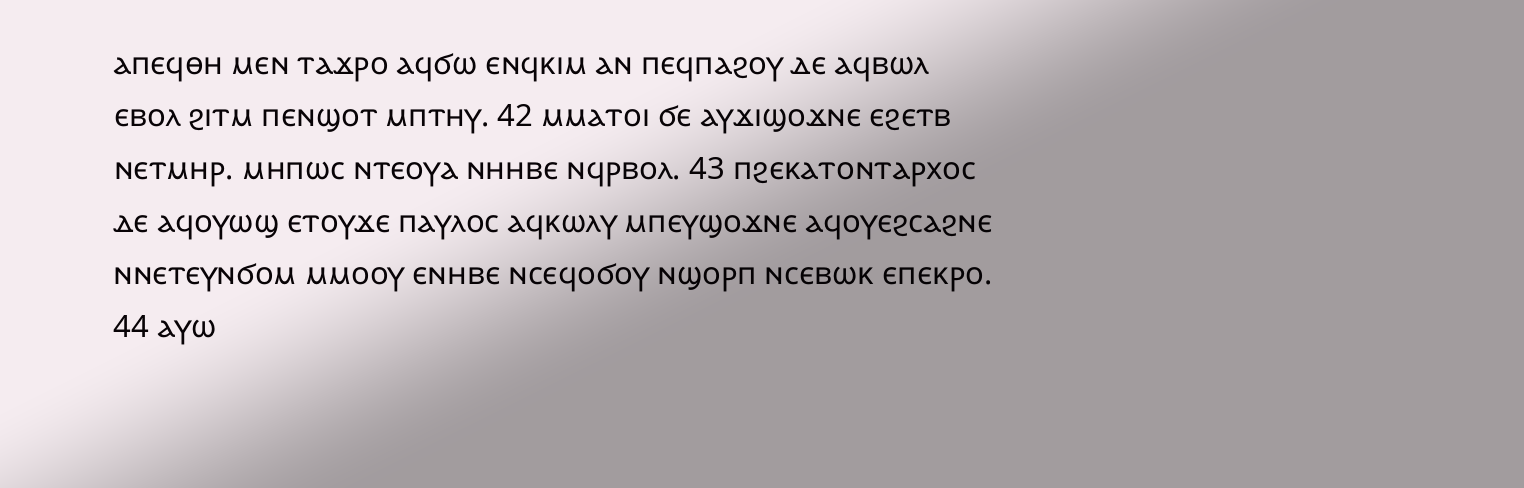ⲁⲡⲉϥⲑⲏ ⲙⲉⲛ ⲧⲁϫⲣⲟ ⲁϥϭⲱ ⲉⲛϥⲕⲓⲙ ⲁⲛ ⲡⲉϥⲡⲁϩⲟⲩ ⲇⲉ ⲁϥⲃⲱⲗ ⲉⲃⲟⲗ ϩⲓⲧⲙ ⲡⲉⲛϣⲟⲧ ⲙⲡⲧⲏⲩ. 42 ⲙⲙⲁⲧⲟⲓ ϭⲉ ⲁⲩϫⲓϣⲟϫⲛⲉ ⲉϩⲉⲧⲃ ⲛⲉⲧⲙⲏⲣ. ⲙⲏⲡⲱⲥ ⲛⲧⲉⲟⲩⲁ ⲛⲏⲏⲃⲉ ⲛϥⲣⲃⲟⲗ. 43 ⲡϩⲉⲕⲁⲧⲟⲛⲧⲁⲣⲭⲟⲥ ⲇⲉ ⲁϥⲟⲩⲱϣ ⲉⲧⲟⲩϫⲉ ⲡⲁⲩⲗⲟⲥ ⲁϥⲕⲱⲗⲩ ⲙⲡⲉⲩϣⲟϫⲛⲉ ⲁϥⲟⲩⲉϩⲥⲁϩⲛⲉ ⲛⲛⲉⲧⲉⲩⲛϭⲟⲙ ⲙⲙⲟⲟⲩ ⲉⲛⲏⲃⲉ ⲛⲥⲉϥⲟϭⲟⲩ ⲛϣⲟⲣⲡ ⲛⲥⲉⲃⲱⲕ ⲉⲡⲉⲕⲣⲟ. 44 ⲁⲩⲱ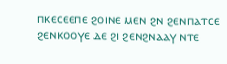ⲡⲕⲉⲥⲉⲉⲡⲉ ϩⲟⲓⲛⲉ ⲙⲉⲛ ϩⲛ ϩⲉⲛⲡⲁⲧⲥⲉ ϩⲉⲛⲕⲟⲟⲩⲉ ⲇⲉ ϩⲓ ϩⲉⲛϩⲛⲁⲁⲩ ⲛⲧⲉ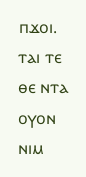ⲡϫⲟⲓ. ⲧⲁⲓ ⲧⲉ ⲑⲉ ⲛⲧⲁ ⲟⲩⲟⲛ ⲛⲓⲙ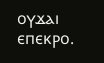ⲟⲩϫⲁⲓ ⲉⲡⲉⲕⲣⲟ.